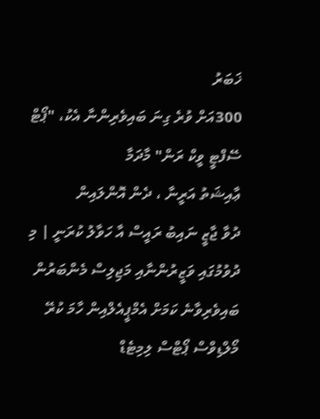ޚަބަރު
300އަށް ވުރެ ގިނަ ބައިވެރިންނާ އެކު، "ޕޯޓް ސޭފްޓީ ވީކް ރަން" މާދަމާ
ޢާއިޝަތު އަރީނާ ، ދެން އޮންލައިން
ދުވާ ޖާޒީ ނައިބު ރައީސް އާ ހަވާލު ކުރަނީ | މި ދުވުމުގައި ވަޒީރުންނާއި މަޖިލިސް މެންބަރުން ބައިވެރިވާނެ ކަމަށް އެމްޕީއެލްއިން ހާމަ ކުރޭ
މޯލްޑިވްސް ޕޯޓްސް ލިމިޓެޑް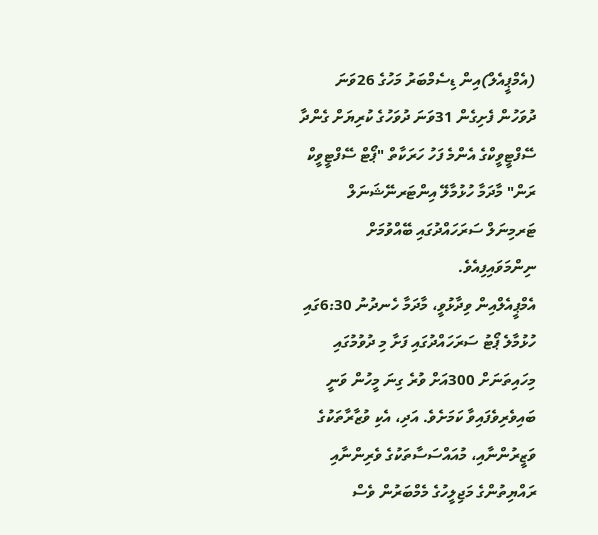(އެމްޕީއެލް)އިން ޑިސެމްބަރު މަހުގެ 26ވަނަ ދުވަހުން ފެށިގެން 31ވަނަ ދުވަހުގެ ކުރިޔަށް ގެންދާ ސޭފްޓީވީކްގެ އެންމެ ފަހު ހަރަކާތް "ޕޯޓް ސޭފްޓީވީކް ރަން" މާދަމާ ހުޅުމާލޭ އިންޓަރނޭޝަނަލް ޓަރމިނަލް ސަރަހައްދުގައި ބޭއްވުމަށް ނިންމަވައިފިއެވެ.
އެމްޕީއެލްއިން ވިދާޅުވީ، މާދަމާ ހެނދުނު 6:30ގައި ހުޅުމާލެ ޕޯޓު ސަރަހައްދުގައި ފަށާ މި ދުވުމުގައި މިހައިތަނަށް 300އަށް ވުރެ ގިނަ މީހުން ވަނީ ބައިވެރިވެފައިވާ ކަމަށެވެ. އަދި، އެކި ވުޒާރާތަކުގެ ވަޒީރުންނާއި، މުއައްސަސާތަކުގެ ވެރިންނާއި ރައްޔިތުންގެ މަޖިލީހުގެ މެމްބަރުން ވެސް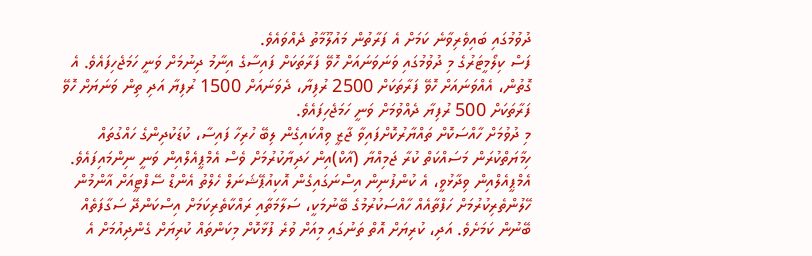ދުވުމުގައި ބައިވެރިވާނެ ކަމަށް އެ ފަރާތުން މައުލޫމާތު ދެއްވައެވެ.
ފަސް ކިލޯމީޓަރުގެ މި ދުވުމުގައި ވަނަވަނައަށް ހޮވޭ ފަރާތަކަށް ފައިސާގެ އިނާމު ދިނުމަށް ވަނީ ހަމަޖެހިފައެވެ. އެ ގޮތުން، އެއްވަނައަށް ހޮވޭ ފަރާތަކަށް 2500 ރުފިޔާ، ދެވަނައަށް 1500 ރުފިޔާ އަދި ތިން ވަނަޔަށް ހޮވޭ ފަރާތަކަށް 500 ރުފިޔާ ދެއްވުމަށް ވަނީ ހަމަޖެހިފައެވެ.
މި ދުވުމަށް ހާއްސަކޮށް ތައްޔާރުކޮށްފައިވާ ޖާޒީ ވިއްކައިގެން ލިބޭ ހުރިހާ ފައިސާ، ކުޑަކުދިންގެ ހައްގުތައް ހިމާޔަތްކުރަން މަސައްކަތް ކުރާ ޖަމިއްޔާ (އާކް)އިން ހަދިޔާކުރުމަށް ވެސް އެމްޕީއެލްއިން ވަނީ ނިންމައިފައެވެ.
އެމްޕީއެލްއިން ވިދާޅުވީ، އެ ކުންފުނިން އިސްނަގައިގެން އޮކިއުޕޭޝަނަލް ހެލްތު އެންޑް ސޭފްޓީއަށް އާންމުން ހޭލުންތެރިކުރުމަށް ހަފްތާއެއް ހާއްސަކުރުމުގެ ބޭނުމަކީ، ސަލާމަތާއި ރައްކާތެރިކަމަށް އިސްކަންދޭ ސަގާފަތެއް ބޭނުން ކަމަށެވެ. އަދި، ކުރިޔަށް އޮތް ތަނުގައި މިއަށް ވުރެ ފުޅާކޮށް މިކަންތައް ކުރިޔަށް ގެންދިއުމަށް އެ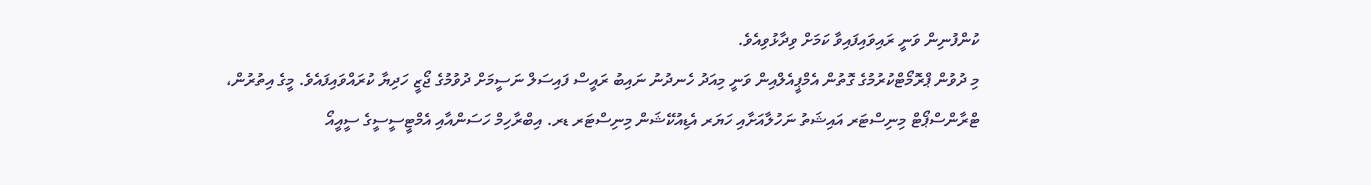ކުންފުނިން ވަނީ ރައިވައިފައިވާ ކަމަށް ވިދާޅުވިއެވެ.
މި ދުވުން ޕްރޮމޯޓްކުރުމުގެ ގޮތުން އެމްޕީއެލްއިން ވަނީ މިއަދު ހެނދުނު ނައިބު ރައީސް ފައިސަލް ނަސީމަށް ދުވުމުގެ ޖޯޒީ ހަދިޔާ ކުރައްވައިފައެވެ. މީގެ އިތުރުން، ޓްރާންސްޕޯޓް މިނިސްޓަރ އައިޝަތު ނަހުލާއަށާއި ހަޔަރ އެޑިއުކޭޝަން މިނިސްޓަރ ޑރ. އިބްރާހިމް ހަސަންއާއި އެމްޓީސީސީގެ ސީއީއޯ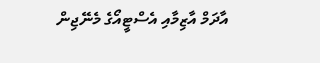އާދަމް އާޒިމާއި އެސްޓީއޯގެ މެނޭޖިން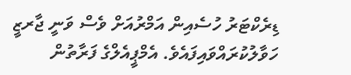ޑިރެކްޓަރު ހުސެއިން އަމްރުއަށް ވެސް ވަނީ ޖާރޒީ ހަވާލުކުރައްވައިފައެވެ. އެމްޕީއެލްގެ ފަރާތުން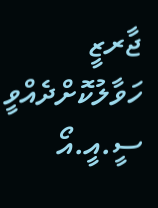ޖާރޒީ ހަވާލުކޮށްދެއްވީ ސީ.އީ.އޯ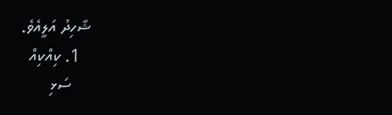ޝާހިދު އަލީއެވެ.
  1. ކިއްކިއް
    ސަޅި